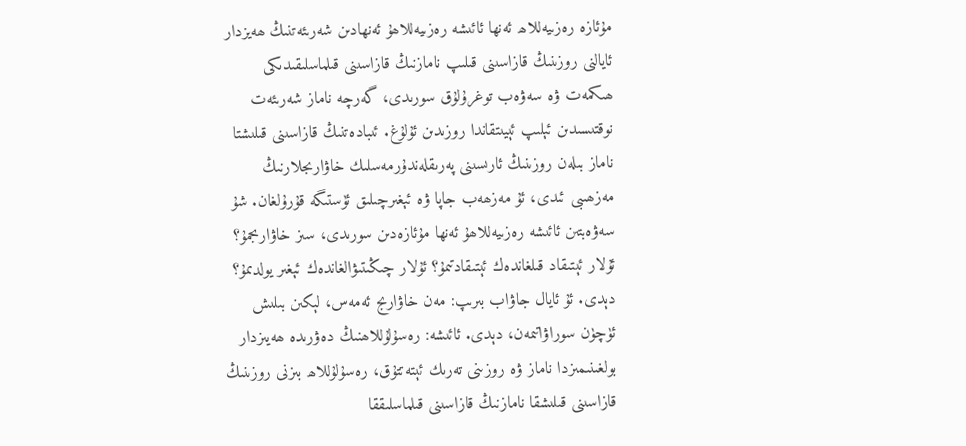مۇئازە رەزىيەللاھ ئەنھا ئائىشە رەزىيەللاھۇ ئەنھادىن شەرىئەتنىڭ ھەيزدار ئايالنى روزىنىڭ قازاسىنى قىلىپ نامازنىڭ قازاسىنى قىلماسلىقىدىكى ھىكمەت ۋە سەۋەب توغرۇلۇق سورىدى، گەرچە ناماز شەرىئەت نوقتىسىدىن ئېلىپ ئېيىتقاندا روزىدىن ئۇلۇغ. ئىبادەتنىڭ قازاسىنى قىلىشتا ناماز بىلەن روزىنىڭ ئارىسىنى پەرىقلەندۇرمەسلىك خاۋارىجلارنىڭ مەزھىبى ئىدى، ئۇ مەزھەب جاپا ۋە ئېغىرچىلىق ئۈستىگە قۇرۇلغان. شۇ سەۋەبتىن ئائىشە رەزىيەللاھۇ ئەنھا مۇئازەدىن سورىدى، سىز خاۋارىجمۇ؟ ئۇلار ئېتىقاد قىلغاندەك ئېتىقادتىمۇ؟ ئۇلار چىڭىتىۋالغاندەك ئېغىر يولدىمۇ؟ دېدى. ئۇ ئايال جاۋاب بىرىپ: مەن خاۋارىج ئەمەس، لېكىن بىلىش ئۈچۈن سوراۋاتىمەن، دېدى. ئائىشە: رەسۇلۇللاھنىڭ دەۋرىدە ھەيىزدار بولغىنىمىزدا ناماز ۋە روزىنى تەرىك ئېتەتتۇق، رەسۇلۇللاھ بىزنى روزىنىڭ قازاسىنى قىلىشقا نامازنىڭ قازاسىنى قىلماسلىققا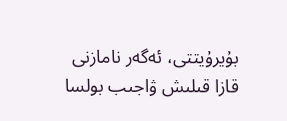بۇيرۇيتتى، ئەگەر نامازنى قازا قىلىش ۋاجىب بولسا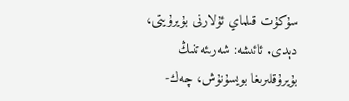سۇكۇت قىلماي ئۇلارنى بۇيرۇيتى، دېدى. ئائىشە: شەرىئەتنىڭ بۇيرۇقلىرىغا بويسۇنۇش، چەك-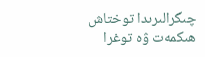چىگرالىرىدا توختاش ھىكمەت ۋە توغرا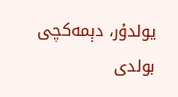يولدۇر، دېمەكچى بولدى